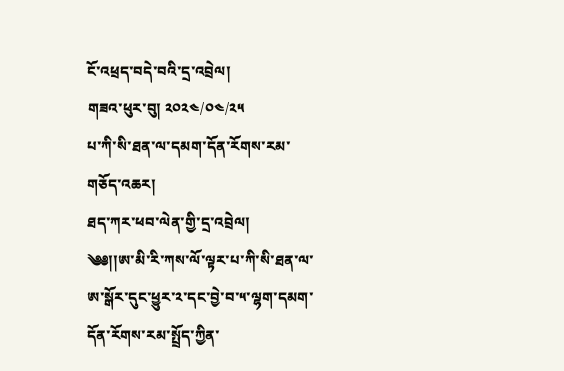ངོ་འཕྲད་བདེ་བའི་དྲ་འབྲེལ།
གཟའ་ཕུར་བུ། ༢༠༢༤/༠༤/༢༥
པ་ཀི་སི་ཐན་ལ་དམག་དོན་རོགས་རམ་གཅོད་འཆར།
ཐད་ཀར་ཕབ་ལེན་གྱི་དྲ་འབྲེལ།
༄༅།།ཨ་མི་རི་ཀས་ལོ་ལྟར་པ་ཀི་སི་ཐན་ལ་ཨ་སྒོར་དུང་ཕྱུར་༢་དང་བྱེ་བ་༥་ལྷག་དམག་དོན་རོགས་རམ་སྤྲོད་ཀྱིན་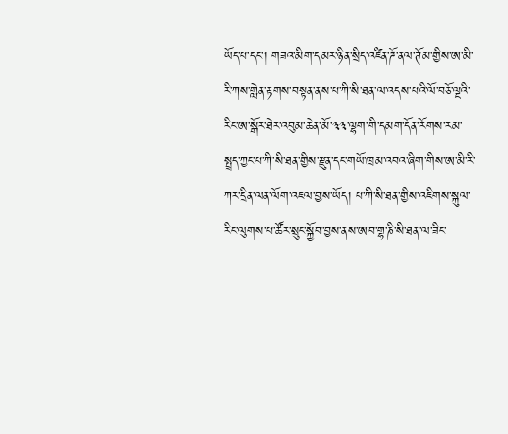ཡོད་པ་དང་། གཟའ་མིག་དམར་ཉིན་སྲིད་འཛིན་ཌོ་ནལ་ཊོམ་གྱིས་ཨ་མི་རི་ཀས་གླེན་རྟགས་བསྟན་ནས་པ་ཀི་སི་ཐན་ལ་འདས་པའི་ལོ་བཅོ་ལྔའི་རིང་ཨ་སྒོར་ཐེར་འབུམ་ཆེན་མོ་༣༣་ལྷག་གི་དམག་དོན་རོགས་རམ་སྤྲད་ཀྱང་པ་ཀི་སི་ཐན་གྱིས་རྫུན་དང་གཡོ་ཁྲམ་འབའ་ཞིག་གིས་ཨ་མི་རི་ཀར་དྲིན་ལན་ལོག་འཇལ་བྱས་ཡོད། པ་ཀི་སི་ཐན་གྱིས་འཇིགས་སྐུལ་རིང་ལུགས་པ་ཚོར་སྲུང་སྐྱོབ་བྱས་ནས་ཨབ་གྷ་ཎི་སི་ཐན་ལ་ཟིང་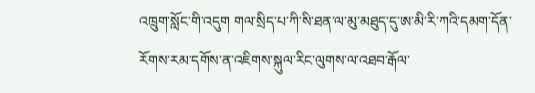འཁྲུག་སློང་གི་འདུག གལ་སྲིད་པ་ཀི་སི་ཐན་ལ་མུ་མཐུད་དུ་ཨ་མི་རི་ཀའི་དམག་དོན་རོགས་རམ་དགོས་ན་འཇིགས་སྐུལ་རིང་ལུགས་ལ་འཐབ་རྒོལ་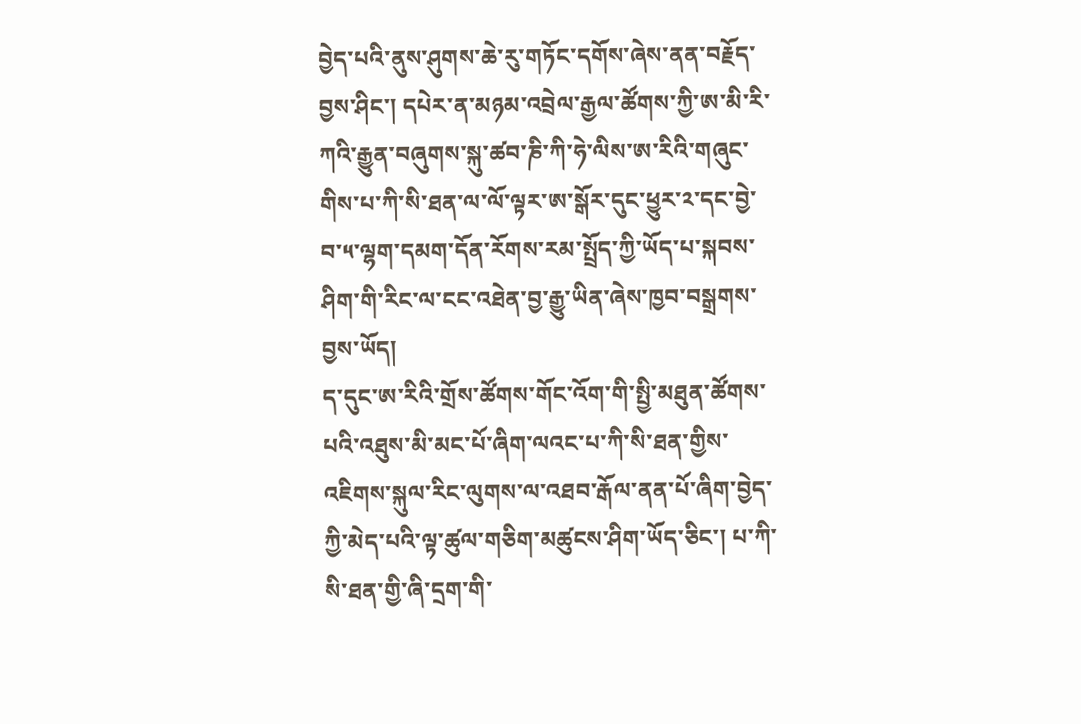བྱེད་པའི་ནུས་ཤུགས་ཆེ་རུ་གཏོང་དགོས་ཞེས་ནན་བརྗོད་བྱས་ཤིང་། དཔེར་ན་མཉམ་འབྲེལ་རྒྱལ་ཚོགས་ཀྱི་ཨ་མི་རི་ཀའི་རྒྱུན་བཞུགས་སྐུ་ཚབ་ཎི་ཀི་ཧེ་ལིས་ཨ་རིའི་གཞུང་གིས་པ་ཀི་སི་ཐན་ལ་ལོ་ལྟར་ཨ་སྒོར་དུང་ཕྱུར་༢་དང་བྱེ་བ་༥་ལྷག་དམག་དོན་རོགས་རམ་སྤྲོད་ཀྱི་ཡོད་པ་སྐབས་ཤིག་གི་རིང་ལ་ངང་འཐེན་བྱ་རྒྱུ་ཡིན་ཞེས་ཁྱབ་བསྒྲགས་བྱས་ཡོད།
ད་དུང་ཨ་རིའི་གྲོས་ཚོགས་གོང་འོག་གི་སྤྱི་མཐུན་ཚོགས་པའི་འཐུས་མི་མང་པོ་ཞིག་ལའང་པ་ཀི་སི་ཐན་གྱིས་འཇིགས་སྐུལ་རིང་ལུགས་ལ་འཐབ་རྒོལ་ནན་པོ་ཞིག་བྱེད་ཀྱི་མེད་པའི་ལྟ་ཚུལ་གཅིག་མཚུངས་ཤིག་ཡོད་ཅིང་། པ་ཀི་སི་ཐན་གྱི་ཞི་དྲག་གི་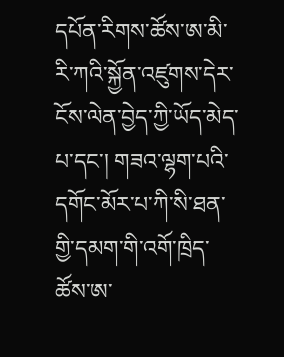དཔོན་རིགས་ཚོས་ཨ་མི་རི་ཀའི་སྐྱོན་འཛུགས་དེར་ངོས་ལེན་བྱེད་ཀྱི་ཡོད་མེད་པ་དང་། གཟའ་ལྷག་པའི་དགོང་མོར་པ་ཀི་སི་ཐན་གྱི་དམག་གི་འགོ་ཁྲིད་ཚོས་ཨ་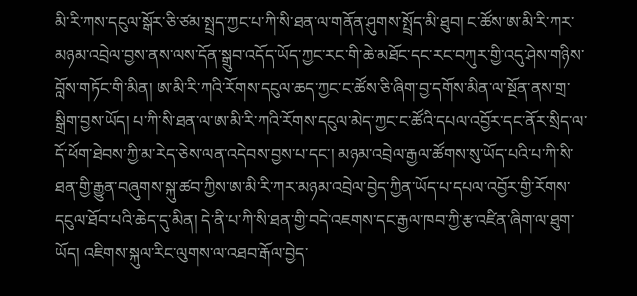མི་རི་ཀས་དངུལ་སྒོར་ཅི་ཙམ་སྤྲད་ཀྱང་པ་ཀི་སི་ཐན་ལ་གནོན་ཤུགས་སྤྲོད་མི་ཐུབ། ང་ཚོས་ཨ་མི་རི་ཀར་མཉམ་འབྲེལ་བྱས་ནས་ལས་དོན་སྒྲུབ་འདོད་ཡོད་ཀྱང་རང་གི་ཆེ་མཐོང་དང་རང་བཀུར་གྱི་འདུ་ཤེས་གཉིས་བློས་གཏོང་གི་མིན། ཨ་མི་རི་ཀའི་རོགས་དངུལ་ཆད་ཀྱང་ང་ཚོས་ཅི་ཞིག་བྱ་དགོས་མིན་ལ་སྔོན་ནས་གྲ་སྒྲིག་བྱས་ཡོད། པ་ཀི་སི་ཐན་ལ་ཨ་མི་རི་ཀའི་རོགས་དངུལ་མེད་ཀྱང་ང་ཚོའི་དཔལ་འབྱོར་དང་ནོར་སྲིད་ལ་དོ་ཕོག་ཐེབས་ཀྱི་མ་རེད་ཅེས་ལན་འདེབས་བྱས་པ་དང་། མཉམ་འབྲེལ་རྒྱལ་ཚོགས་སུ་ཡོད་པའི་པ་ཀི་སི་ཐན་གྱི་རྒྱུན་བཞུགས་སྐུ་ཚབ་ཀྱིས་ཨ་མི་རི་ཀར་མཉམ་འབྲེལ་བྱེད་ཀྱིན་ཡོད་པ་དཔལ་འབྱོར་གྱི་རོགས་དངུལ་ཐོབ་པའི་ཆེད་དུ་མིན། དེ་ནི་པ་ཀི་སི་ཐན་གྱི་བདེ་འཇགས་དང་རྒྱལ་ཁབ་ཀྱི་རྩ་འཛིན་ཞིག་ལ་ཐུག་ཡོད། འཇིགས་སྐུལ་རིང་ལུགས་ལ་འཐབ་རྒོལ་བྱེད་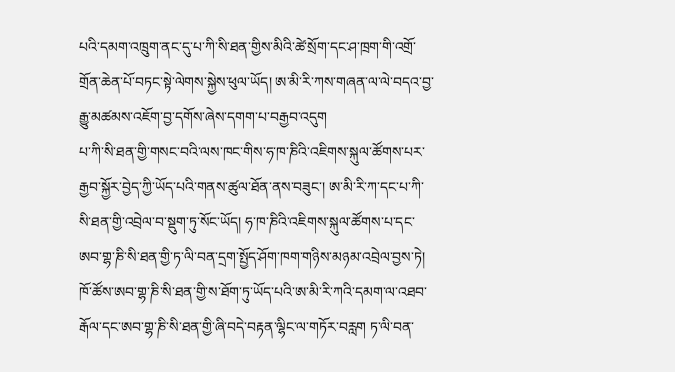པའི་དམག་འཁྲུག་ནང་དུ་པ་ཀི་སི་ཐན་གྱིས་མིའི་ཚེ་སྲོག་དང་ཤ་ཁྲག་གི་འགྲོ་གྲོན་ཆེན་པོ་བཏང་སྟེ་ལེགས་སྐྱེས་ཕུལ་ཡོད། ཨ་མི་རི་ཀས་གཞན་ལ་ལེ་བདའ་བྱ་རྒྱུ་མཚམས་འཇོག་བྱ་དགོས་ཞེས་དགག་པ་བརྒྱབ་འདུག
པ་ཀི་སི་ཐན་གྱི་གསང་བའི་ལས་ཁང་གིས་ཧ་ཁ་ཎིའི་འཇིགས་སྐུལ་ཚོགས་པར་རྒྱབ་སྐྱོར་བྱེད་ཀྱི་ཡོད་པའི་གནས་ཚུལ་ཐོན་ནས་བཟུང་། ཨ་མི་རི་ཀ་དང་པ་ཀི་སི་ཐན་གྱི་འབྲེལ་བ་སྡུག་ཏུ་སོང་ཡོད། ཧ་ཁ་ཎིའི་འཇིགས་སྐུལ་ཚོགས་པ་དང་ཨབ་གྷ་ཎི་སི་ཐན་གྱི་ཏ་ལི་བན་དྲག་སྤྱོད་ཤོག་ཁག་གཉིས་མཉམ་འབྲེལ་བྱས་ཏེ། ཁོ་ཚོས་ཨབ་གྷ་ཎི་སི་ཐན་གྱི་ས་ཐོག་ཏུ་ཡོད་པའི་ཨ་མི་རི་ཀའི་དམག་ལ་འཐབ་རྒོལ་དང་ཨབ་གྷ་ཎི་སི་ཐན་གྱི་ཞི་བདེ་བརྟན་ལྷིང་ལ་གཏོར་བརླག ཏ་ལི་བན་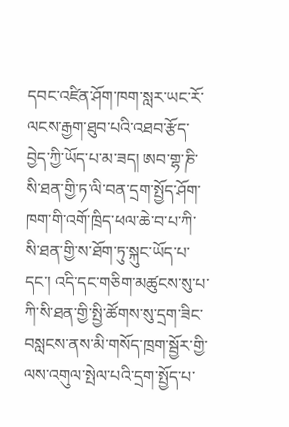དབང་འཛིན་ཤོག་ཁག་སླར་ཡང་རོ་ལངས་རྒྱག་ཐུབ་པའི་འཐབ་རྩོད་བྱེད་ཀྱི་ཡོད་པ་མ་ཟད། ཨབ་གྷ་ཎི་སི་ཐན་གྱི་ཏ་ལི་བན་དྲག་སྤྱོད་ཤོག་ཁག་གི་འགོ་ཁྲིད་ཕལ་ཆེ་བ་པ་ཀི་སི་ཐན་གྱི་ས་ཐོག་ཏུ་སྐུང་ཡོད་པ་དང་། འདི་དང་གཅིག་མཚུངས་སུ་པ་ཀི་སི་ཐན་གྱི་སྤྱི་ཚོགས་སུ་དྲག་ཟིང་བསླངས་ནས་མི་གསོད་ཁྲག་སྦྱོར་གྱི་ལས་འགུལ་སྤེལ་པའི་དྲག་སྤྱོད་པ་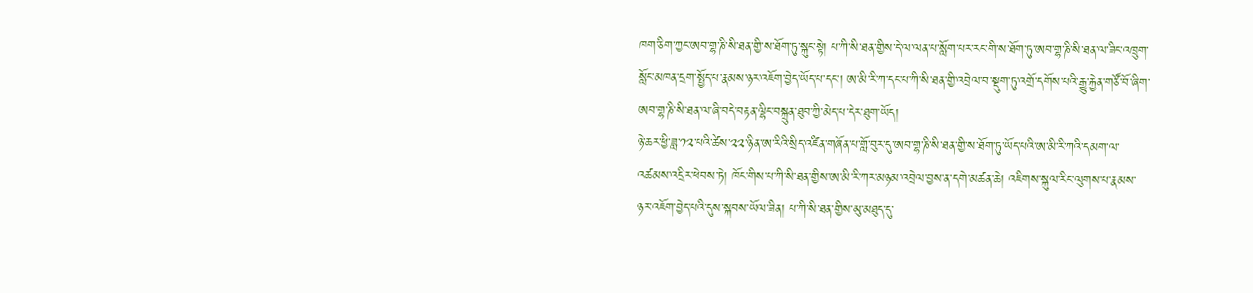ཁག་ཅིག་ཀྱང་ཨབ་གྷ་ཎི་སི་ཐན་གྱི་ས་ཐོག་ཏུ་སྐུང་སྟེ། པ་ཀི་སི་ཐན་གྱིས་དེ་ལ་ལན་པ་སློག་པར་རང་གི་ས་ཐོག་ཏུ་ཨབ་གྷ་ཎི་སི་ཐན་ལ་ཟིང་འཁྲུག་སློང་མཁན་དྲག་སྤྱོད་པ་རྣམས་ཉར་འཇོག་བྱེད་ཡོད་པ་དང་། ཨ་མི་རི་ཀ་དང་པ་ཀི་སི་ཐན་གྱི་འབྲེལ་བ་སྡུག་ཏུ་འགྲོ་དགོས་པའི་རྒྱུ་རྐྱེན་གཙོ་བོ་ཞིག་ཨབ་གྷ་ཎི་སི་ཐན་ལ་ཞི་བདེ་བརྟན་ལྷིང་བསྐྲུན་ཐུབ་ཀྱི་མེད་པ་དེར་ཐུག་ཡོད།
ཉེ་ཆར་ཕྱི་ཟླ་༡༢་པའི་ཚེས་༢༢་ཉིན་ཨ་རིའི་སྲིད་འཛིན་གཞོན་པ་གློ་བུར་དུ་ཨབ་གྷ་ཎི་སི་ཐན་གྱི་ས་ཐོག་ཏུ་ཡོད་པའི་ཨ་མི་རི་ཀའི་དམག་ལ་འཚམས་འདྲིར་ཕེབས་ཏེ། ཁོང་གིས་པ་ཀི་སི་ཐན་གྱིས་ཨ་མི་རི་ཀར་མཉམ་འབྲེལ་བྱས་ན་དགེ་མཚན་ཆེ། འཇིགས་སྐུལ་རིང་ལུགས་པ་རྣམས་ཉར་འཇོག་བྱེད་པའི་དུས་སྐབས་ཡོལ་ཟིན། པ་ཀི་སི་ཐན་གྱིས་མུ་མཐུད་དུ་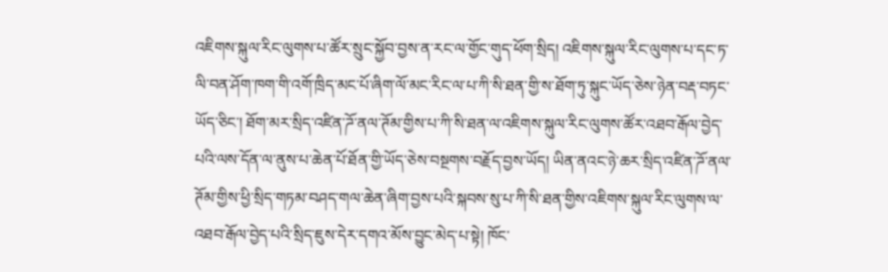འཇིགས་སྐུལ་རིང་ལུགས་པ་ཚོར་སྲུང་སྐྱོབ་བྱས་ན་རང་ལ་གྱོང་གུད་ཕོག་སྲིད། འཇིགས་སྐུལ་རིང་ལུགས་པ་དང་ཏ་ལི་བན་ཤོག་ཁག་གི་འགོ་ཁྲིད་མང་པོ་ཞིག་ལོ་མང་རིང་ལ་པ་ཀི་སི་ཐན་གྱི་ས་ཐོག་ཏུ་སྐུང་ཡོད་ཅེས་ཉེན་བརྡ་བཏང་ཡོད་ཅིང་། ཐོག་མར་སྲིད་འཛིན་ཌོ་ནལ་ཊོམ་གྱིས་པ་ཀི་སི་ཐན་ལ་འཇིགས་སྐུལ་རིང་ལུགས་ཚོར་འཐབ་རྒོལ་བྱེད་པའི་ལས་དོན་ལ་ནུས་པ་ཆེན་པོ་ཐོན་གྱི་ཡོད་ཅེས་བསྔགས་བརྗོད་བྱས་ཡོད། ཡིན་ནའང་ཉེ་ཆར་སྲིད་འཛིན་ཌོ་ནལ་ཊོམ་གྱིས་ཕྱི་སྲིད་གཏམ་བཤད་གལ་ཆེན་ཞིག་བྱས་པའི་སྐབས་སུ་པ་ཀི་སི་ཐན་གྱིས་འཇིགས་སྐུལ་རིང་ལུགས་ལ་འཐབ་རྒོལ་བྱེད་པའི་སྲིད་ཇུས་དེར་དགའ་མོས་བྱུང་མེད་པ་སྟེ། ཁོང་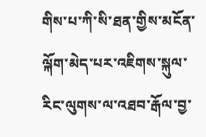གིས་པ་ཀི་སི་ཐན་གྱིས་མངོན་ལྐོག་མེད་པར་འཇིགས་སྐུལ་རིང་ལུགས་ལ་འཐབ་རྒོལ་བྱ་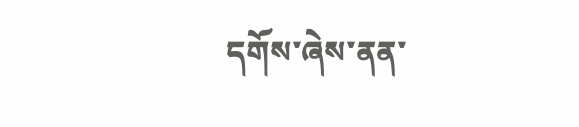དགོས་ཞེས་ནན་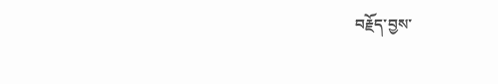བརྗོད་བྱས་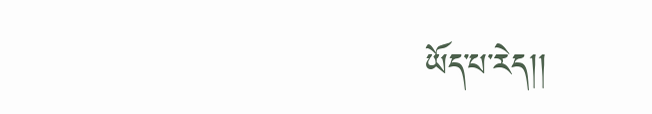ཡོད་པ་རེད།།